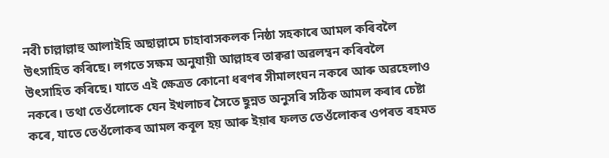নবী চাল্লাল্লাহু আলাইহি অছাল্লামে চাহাবাসকলক নিষ্ঠা সহকাৰে আমল কৰিবলৈ উৎসাহিত কৰিছে। লগতে সক্ষম অনুযায়ী আল্লাহৰ তাক্বৱা অৱলম্বন কৰিবলৈ উৎসাহিত কৰিছে। যাতে এই ক্ষেত্ৰত কোনো ধৰণৰ সীমালংঘন নকৰে আৰু অৱহেলাও নকৰে। তথা তেওঁলোকে যেন ইখলাচৰ সৈতে ছুন্নত অনুসৰি সঠিক আমল কৰাৰ চেষ্টা কৰে, যাতে তেওঁলোকৰ আমল কবূল হয় আৰু ইয়াৰ ফলত তেওঁলোকৰ ওপৰত ৰহমত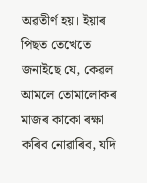অৱতীৰ্ণ হয়। ইয়াৰ পিছত তেখেতে জনাইছে যে, কেৱল আমলে তোমালোকৰ মাজৰ কাকো ৰক্ষা কৰিব নোৱাৰিব, যদি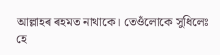আল্লাহৰ ৰহমত নাথাকে। তেওঁলোকে সুধিলেঃ হে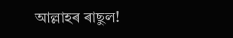আল্লাহৰ ৰাছুল!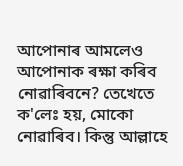আপোনাৰ আমলেও আপোনাক ৰক্ষা কৰিব নোৱাৰিবনে? তেখেতে ক'লেঃ হয়, মোকো নোৱাৰিব। কিন্তু আল্লাহে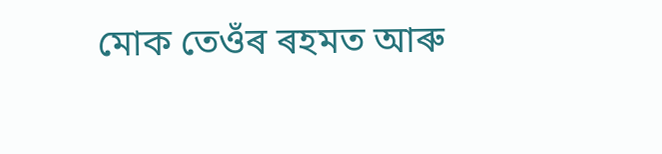মোক তেওঁৰ ৰহমত আৰু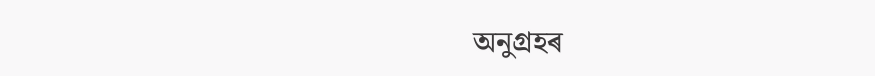অনুগ্ৰহৰ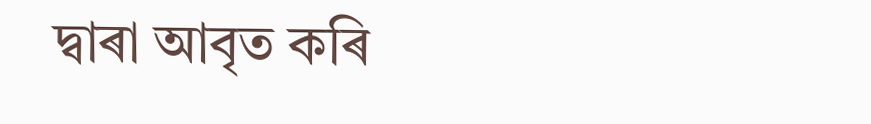দ্বাৰা আবৃত কৰি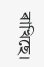ৰাখিছে।